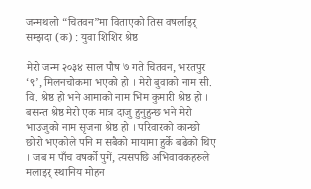जन्मथलो “चितवन”मा विताएको तिस वषर्लाइर् सम्झदा (क) : युवा शिशिर श्रेष्ठ

मेरो जन्म २०३४ साल पौष ७ गते चितवन, भरतपुर ‘९’, मिलनचोकमा भएको हो । मेरो बुवाको नाम सी. वि. श्रेष्ठ हो भने आमाको नाम भिम कुमारी श्रेष्ठ हो । बसन्त श्रेष्ठ मेरो एक मात्र दाजु हुनुहुन्छ भने मेरो भाउजुको नाम सृजना श्रेष्ठ हो । परिवारको कान्छो छोरो भएकोले पनि म सबैको मायामा हुर्के बढेको थिए । जब म पाँच वषर्को पुगें, त्यसपछि अभिवावकहरुले मलाइर् स्थानिय मोहन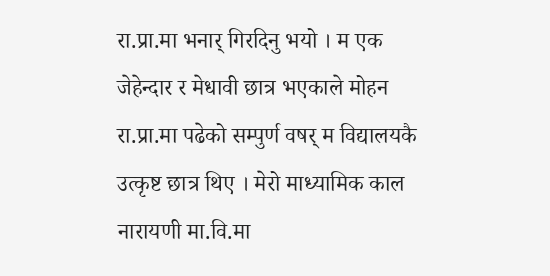रा.प्रा.मा भनार् गिरदिनु भयो । म एक जेहेन्दार र मेधावी छात्र भएकाले मोहन रा.प्रा.मा पढेको सम्पुर्ण वषर् म विद्यालयकै उत्कृष्ट छात्र थिए । मेरो माध्यामिक काल नारायणी मा.वि.मा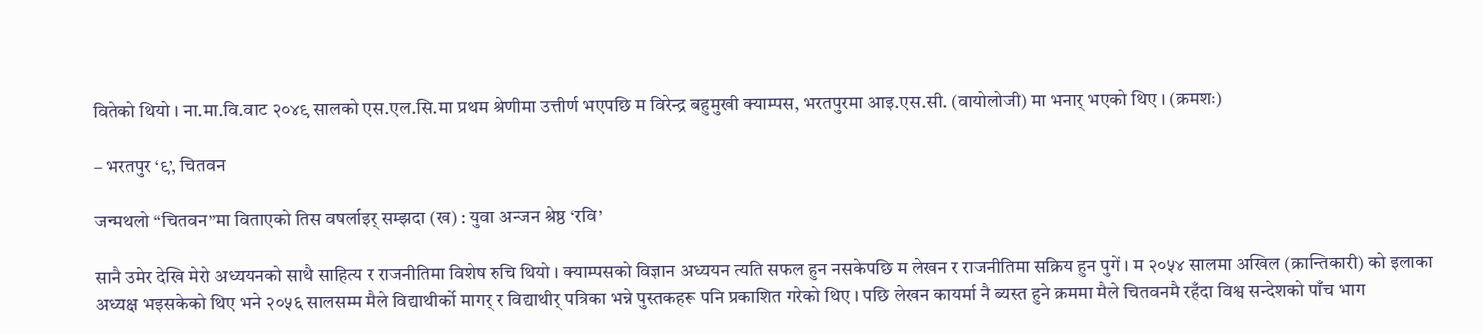वितेको थियो । ना.मा.वि.वाट २०४९ सालको एस.एल.सि.मा प्रथम श्रेणीमा उत्तीर्ण भएपछि म विरेन्द्र बहुमुखी क्याम्पस, भरतपुरमा आइ.एस.सी. (वायोलोजी) मा भनार् भएको थिए । (क्रमशः)

– भरतपुर ‘९’, चितवन

जन्मथलो “चितवन”मा विताएको तिस वषर्लाइर् सम्झदा (ख) : युवा अन्जन श्रेष्ठ ‘रवि’

सानै उमेर देखि मेरो अध्ययनको साथै साहित्य र राजनीतिमा विशेष रुचि थियो । क्याम्पसको विज्ञान अध्ययन त्यति सफल हुन नसकेपछि म लेखन र राजनीतिमा सक्रिय हुन पुगें । म २०५४ सालमा अखिल (क्रान्तिकारी) को इलाका अध्यक्ष भइसकेको थिए भने २०५६ सालसम्म मैले विद्याथीर्को मागर् र विद्याथीर् पत्रिका भन्ने पुस्तकहरू पनि प्रकाशित गरेको थिए । पछि लेखन कायर्मा नै ब्यस्त हुने क्रममा मैले चितवनमै रहँदा विश्व सन्देशको पाँच भाग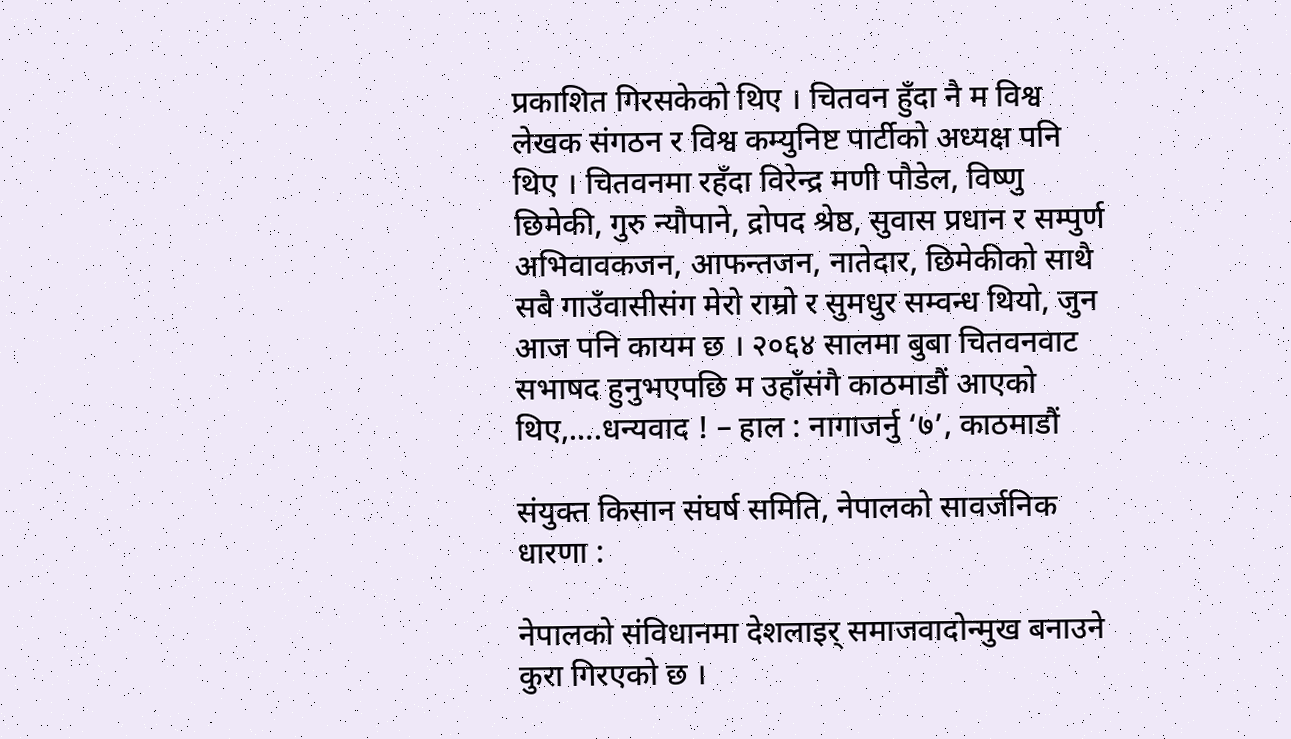प्रकाशित गिरसकेको थिए । चितवन हुँदा नै म विश्व लेखक संगठन र विश्व कम्युनिष्ट पार्टीको अध्यक्ष पनि थिए । चितवनमा रहँदा विरेन्द्र मणी पौडेल, विष्णु छिमेकी, गुरु न्यौपाने, द्रोपद श्रेष्ठ, सुवास प्रधान र सम्पुर्ण अभिवावकजन, आफन्तजन, नातेदार, छिमेकीको साथै सबै गाउँवासीसंग मेरो राम्रो र सुमधुर सम्वन्ध थियो, जुन आज पनि कायम छ । २०६४ सालमा बुबा चितवनवाट सभाषद हुनुभएपछि म उहाँसंगै काठमाडौं आएको थिए,….धन्यवाद ! – हाल : नागाजर्नु ‘७’, काठमाडौं

संयुक्त किसान संघर्ष समिति, नेपालको सावर्जनिक धारणा :

नेपालको संविधानमा देशलाइर् समाजवादोन्मुख बनाउने कुरा गिरएको छ ।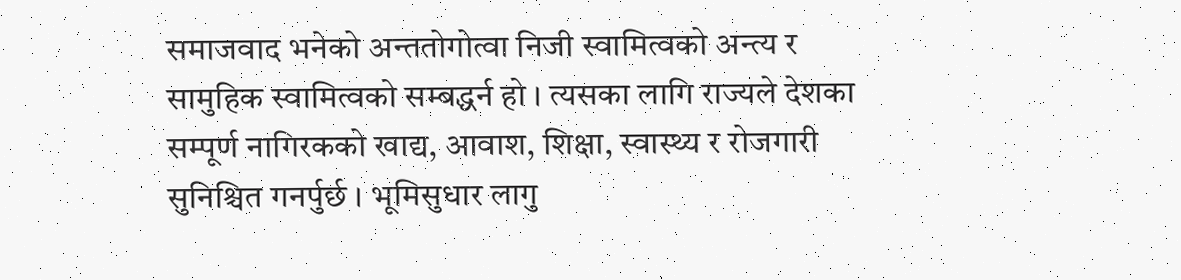समाजवाद भनेको अन्ततोगोत्वा निजी स्वामित्वको अन्त्य र सामुहिक स्वामित्वको सम्बद्धर्न हो । त्यसका लागि राज्यले देशका सम्पूर्ण नागिरकको खाद्य, आवाश, शिक्षा, स्वास्थ्य र रोजगारी सुनिश्चित गनर्पुर्छ । भूमिसुधार लागु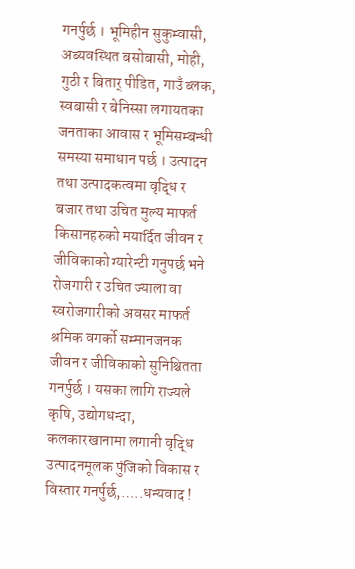गनर्पुर्छ । भूमिहीन सुकुम्वासी, अब्यवस्थित बसोबासी, मोही, गुठी र बितार् पीडित, गाउँ ब्लक, स्वबासी र बेनिस्सा लगायतका जनताका आवास र भूमिसम्बन्धी समस्या समाधान पर्छ । उत्पादन तथा उत्पादकत्वमा वृद्धि र बजार तथा उचित मुल्य माफर्त किसानहरुको मयार्दित जीवन र जीविकाको ग्यारेन्टी गनुपर्छ भने रोजगारी र उचित ज्याला वा स्वरोजगारीको अवसर माफर्त श्रमिक वगर्को सम्मानजनक जीवन र जीविकाको सुनिश्चितता गनर्पुर्छ । यसका लागि राज्यले कृषि, उद्योगधन्दा, कलकारखानामा लगानी वृद्धि उत्पादनमूलक पुंजिको विकास र विस्तार गनर्पुर्छ,…..धन्यवाद !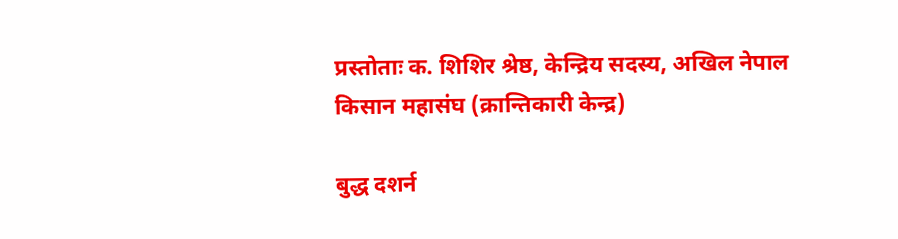प्रस्तोताः क. शिशिर श्रेष्ठ, केन्द्रिय सदस्य, अखिल नेपाल किसान महासंघ (क्रान्तिकारी केन्द्र)

बुद्ध दशर्न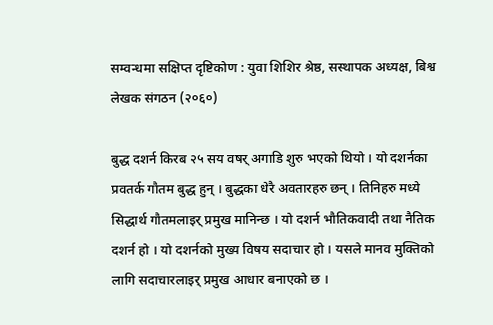सम्वन्धमा सक्षिप्त दृष्टिकोण : युवा शिशिर श्रेष्ठ, सस्थापक अध्यक्ष, बिश्व लेखक संगठन (२०६०)

बुद्ध दशर्न किरब २५ सय वषर् अगाडि शुरु भएको थियो । यो दशर्नका प्रवतर्क गौतम बुद्ध हुन् । बुद्धका धेरै अवतारहरु छन् । तिनिहरु मध्ये सिद्धार्थ गौतमलाइर् प्रमुख मानिन्छ । यो दशर्न भौतिकवादी तथा नैतिक दशर्न हो । यो दशर्नको मुख्य विषय सदाचार हो । यसले मानव मुक्तिको लागि सदाचारलाइर् प्रमुख आधार बनाएको छ ।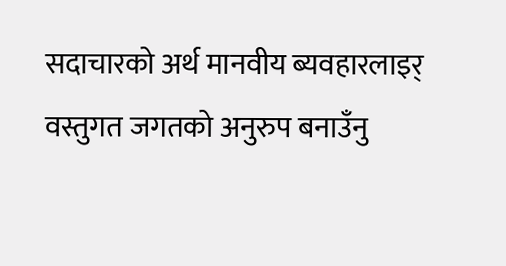सदाचारको अर्थ मानवीय ब्यवहारलाइर् वस्तुगत जगतको अनुरुप बनाउँनु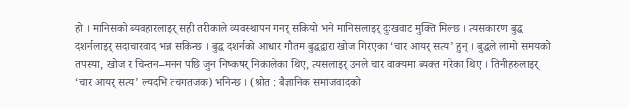हो । मानिसको ब्यवहारलाइर् सही तरीकाले व्यवस्थापन गनर् सकियो भने मानिसलाइर् दुःखवाट मुक्ति मिल्छ । त्यसकारण बुद्ध दशर्नलाइर् सदाचारवाद भन्न सकिन्छ । बुद्ध दशर्नको आधार गौतम बुद्धद्वारा खोज गिरएका ‘चार आयर् सत्य’ हुन्‌ । बुद्धले लामो समयको तपस्या, खोज र चिन्तन–मनन पछि जुन निष्कषर् निकालेका थिए, त्यसलाइर् उनले चार वाक्यमा ब्यक्त गरेका थिए । तिनीहरुलाइर् ‘चार आयर् सत्य’ ल्यदभि त्चगतजक) भनिन्छ । (श्रोत : बैज्ञानिक समाजवादको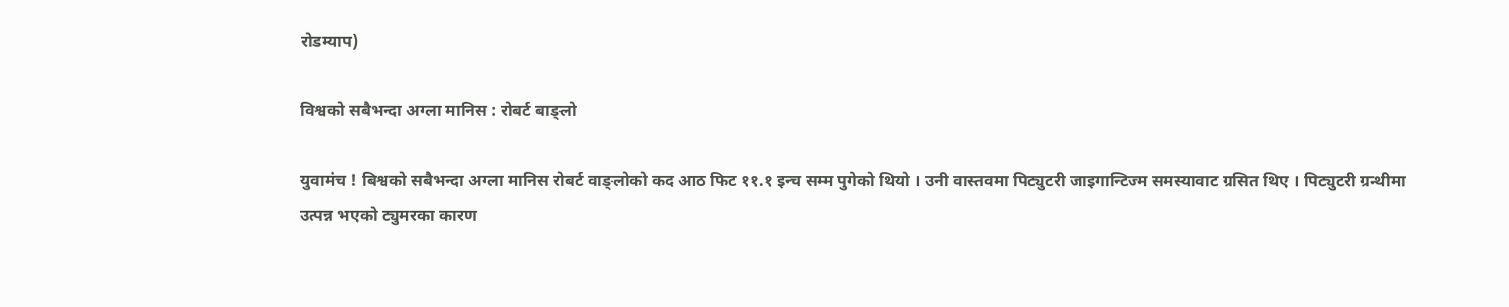रोडम्याप)

विश्वको सबैभन्दा अग्ला मानिस : रोबर्ट बाङ्लो

युवामंच ! बिश्वको सबैभन्दा अग्ला मानिस रोबर्ट वाङ्लोको कद आठ फिट ११.१ इन्च सम्म पुगेको थियो । उनी वास्तवमा पिट्युटरी जाइगान्टिज्म समस्यावाट ग्रसित थिए । पिट्युटरी ग्रन्थीमा उत्पन्न भएको ट्युमरका कारण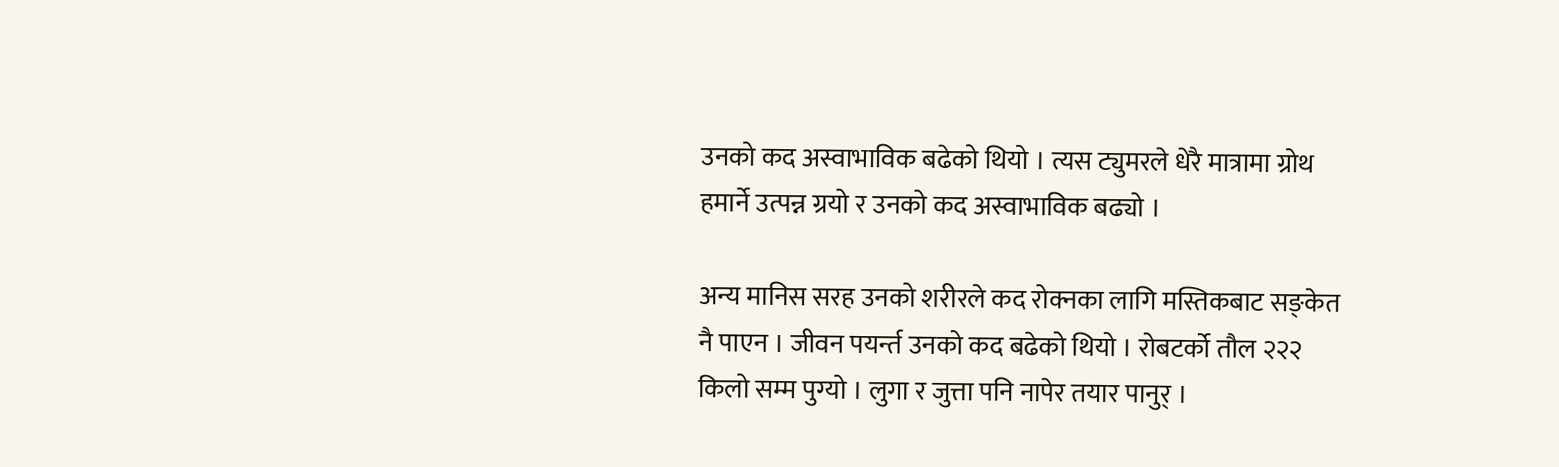उनको कद अस्वाभाविक बढेको थियो । त्यस ट्युमरले धेरै मात्रामा ग्रोथ हमार्ने उत्पन्न ग्रयो र उनको कद अस्वाभाविक बढ्यो ।

अन्य मानिस सरह उनको शरीरले कद रोक्नका लागि मस्तिकबाट सङ्‌केत नै पाएन । जीवन पयर्न्त उनको कद बढेको थियो । रोबटर्को तौल २२२ किलो सम्म पुग्यो । लुगा र जुत्ता पनि नापेर तयार पानुर् ।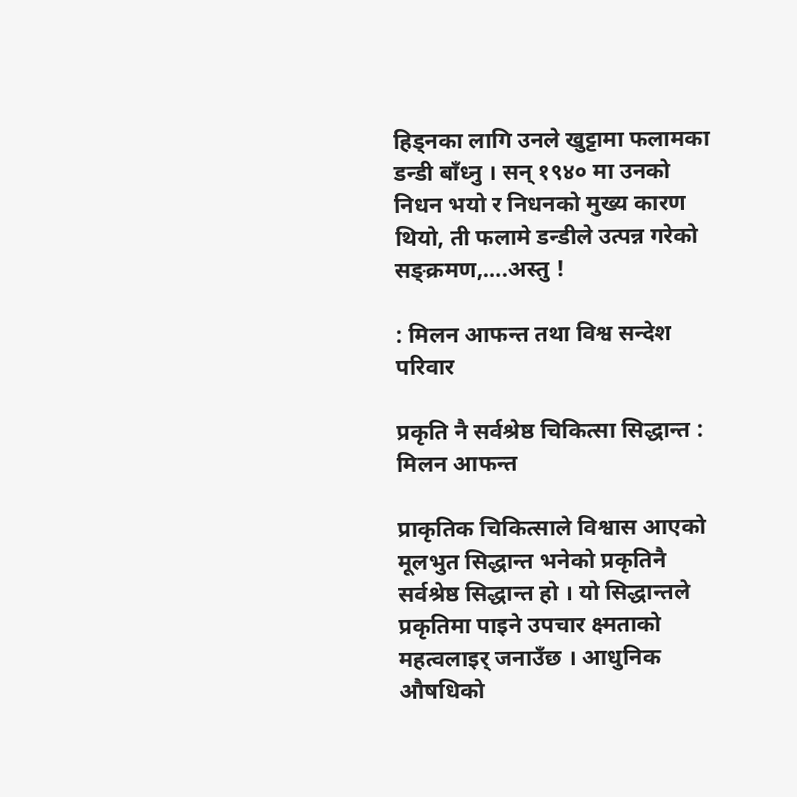हिड्नका लागि उनले खुट्टामा फलामका डन्डी बाँध्नु । सन् १९४० मा उनको निधन भयो र निधनको मुख्य कारण थियो, ती फलामे डन्डीले उत्पन्न गरेको सङ्क्रमण,….अस्तु !

: मिलन आफन्त तथा विश्व सन्देश परिवार

प्रकृति नै सर्वश्रेष्ठ चिकित्सा सिद्धान्त : मिलन आफन्त

प्राकृतिक चिकित्साले विश्वास आएको मूलभुत सिद्धान्त भनेको प्रकृतिनै सर्वश्रेष्ठ सिद्धान्त हो । यो सिद्धान्तले प्रकृतिमा पाइने उपचार क्ष्मताको महत्वलाइर् जनाउँछ । आधुनिक औषधिको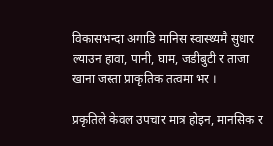विकासभन्दा अगाडि मानिस स्वास्थ्यमै सुधार ल्याउन हावा, पानी, घाम, जडीबुटी र ताजा खाना जस्ता प्राकृतिक तत्वमा भर ।

प्रकृतिले केवल उपचार मात्र होइन, मानसिक र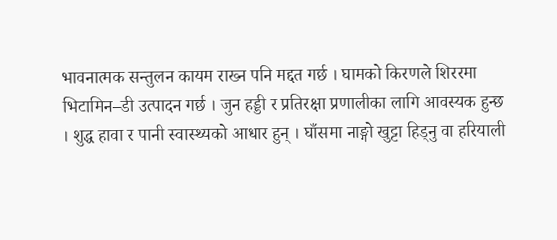भावनात्मक सन्तुलन कायम राख्न पनि मद्दत गर्छ । घामको किरणले शिररमा भिटामिन–डी उत्पादन गर्छ । जुन हड्डी र प्रतिरक्षा प्रणालीका लागि आवस्यक हुन्छ । शुद्ध हावा र पानी स्वास्थ्यको आधार हुन् । घाँसमा नाङ्गो खुट्टा हिड्नु वा हरियाली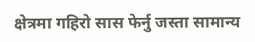क्षेत्रमा गहिरो सास फेर्नु जस्ता सामान्य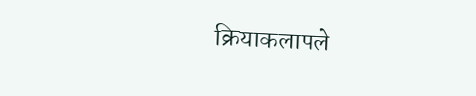क्रियाकलापले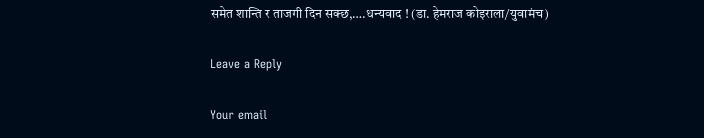समेत शान्ति र ताजगी दिन सक्छ,….धन्यवाद ! (डा. हेमराज कोइराला/युवामंच)

Leave a Reply

Your email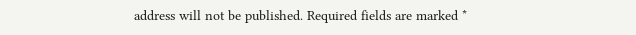address will not be published. Required fields are marked *